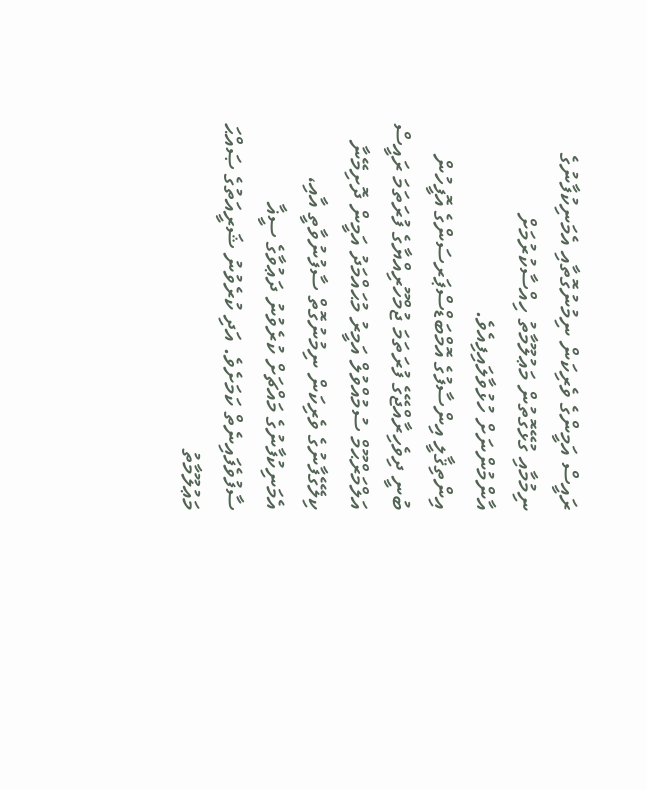ރައީސް އަމީންގެ ވެރިކަން ނިމުނުގޮތާއި އެމަނިކުފާނުގެ ނިމުމާއި ގުޅޭގޮތުން މަޢުލޫމާތު ހިއްސާކުރުމަށް އާންމުންނަށް ހުޅުވާލައިފިއެވެ.
އިންތިޤާލީ އިންސާފުގެ އޮމްބަޑްސްޕަރސަންގެ އޮފީހުން ބުނީ ދިވެހިރާއްޖޭގެ ފުރަތަމަ ޖުމްހޫރިއްޔާގެ ފުރަތަމަ ރައީސް އަލްމަރްޙޫމް ސުމުއްވުލް އަމީރު މުޙައްމަދު އަމީން ދޮށިމޭނާ ކިލޭގެފާނުގެ ވެރިކަން ނިމުނުގޮތް ސާފުނުވާތީ އާއި، އެމަނިކުފާނުގެ މައްޗަށް ކުރެވުނު ދަޢުވާގެ ސީޣާ ސާފުވެފައިނެތް ކަމަށެވެ. އަދި ކުރެވުނު ޝަރީއަތުގެ ޞައްޙަ މަޢުލޫމާތު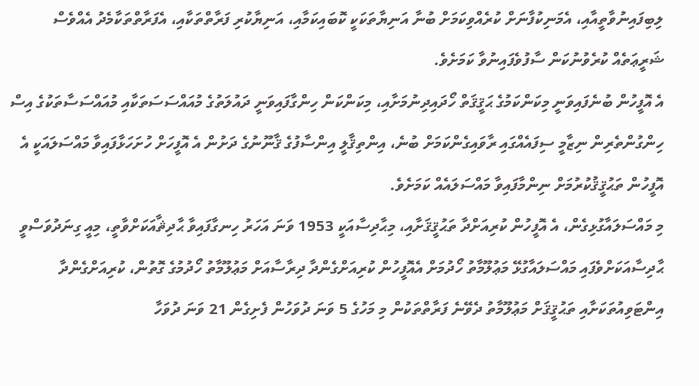ލިބިފައިނުވާތީއާއި، އެމަނިކުފާނަށް ކުރެއްވިކަމަށް ބުނާ އަނިޔާތަކަކީ ކޮބައިކަމާއި، އަނިޔާކުރި ފަރާތްތަކާއި، އެފަރާތްތަކާމެދު އެއްވެސް ޝަރީޢަތެއް ކުރެވުނުކަން ސާފުވެފައިނުވާ ކަމަށެވެ.
އެ އޮފީހުން ބުނެފައިވަނީ މިކަންކަމުގެ ޙަޤީޤަތް ހޯދައިދިނުމަށާއި، މިކަންކަން ހިންގާފައިވަނީ ދައުލަތުގެ މުއައްސަސަތަކާއި މުއައްސަސާތަކުގެ އިސް ހިންގުންތެރިން ނިޒާމީ ސިފައެއްގައި ރާވައިގެންކަމަށް ބުނެ، އިންތިޤާލީ އިންސާފުގެ ޤާނޫނުގެ ދަށުން އެ އޮފީހަށް ހުށަހަޅާފައިވާ މައްސަލައަކީ އެ އޮފީހުން ތަޙުޤީޤުކުރުމަށް ނިންމާފައިވާ މައްސަލައެއް ކަމަށެވެ.
މި މައްސަލައާގުޅިގެން، އެ އޮފީހުން ކުރިއަށްދާ ތަޙުޤީޤަށާއި، މިޙާދިސާއަކީ 1953 ވަނަ އަހަރު ހިނގާފައިވާ ޙާދިޘާއަކަށްވާތީ، މިއީ ގިނަދުވަސްވީ ޙާދިސާއަކަށްވެފައި މައްސަލައާގުޅޭ މަޢުލޫމާތު ހޯދުމަށް އެއޮފީހުން ކުރިއަށްގެންދާ ދިރާސާއަށް މަޢުލޫމާތު ހޯދުމުގެ ގޮތުން، ކުރިއަށްގެންދާ އިންޓަވިއުތަކަށާއި ތަޙުޤީޤަށް މަޢުލޫމާތު ދެވޭނެ ފަރާތްތަކުން މި މަހުގެ 5 ވަނަ ދުވަހުން ފެށިގެން 21 ވަނަ ދުވަހާ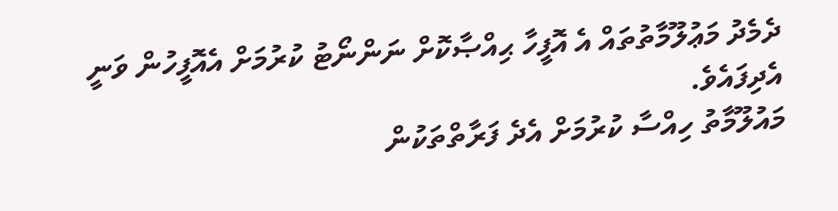ދެމެދު މަޢުލޫމާތުތައް އެ އޮފީހާ ޙިއްޞާކޮށް ނަންނޯޓު ކުރުމަށް އެއޮފީހުން ވަނީ އެދިފައެވެ.
މައުލޫމާތު ހިއްސާ ކުރުމަށް އެދެ ފަރާތްތަކުން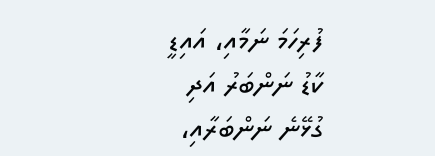ފުރިހަމަ ނަމާއި، އައިޑީ ކާޑު ނަންބަރު އަދި ގުޅޭނެ ނަންބަރާއި،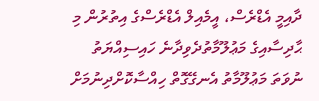ދާއިމީ އެޑްރެސް، އީމެއިލް އެޑްރެސްގެ އިތުރުން މި ޙާދިސާއިގެ މަޢުލޫމާތުދެވިދާނެ ހައިސިއްޔަތު ނުވަތަ މަޢުލޫމާތު އެނގޭގޮތް ހިއްސާކޮށްދިނުމަށް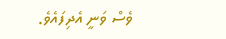ވެސް ވަނީ އެދިފައެވެ.